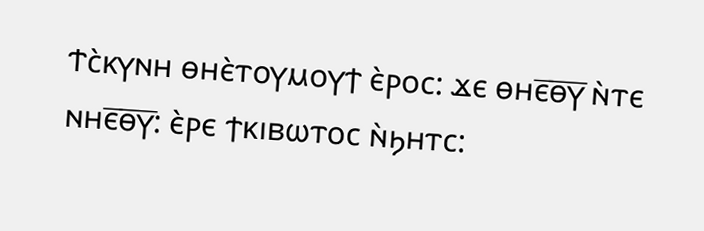Ϯⲥ̀ⲕⲩⲛⲏ ⲑⲏⲉ̀ⲧⲟⲩⲙⲟⲩϯ ⲉ̀ⲣⲟⲥ: ϫⲉ ⲑⲏⲉ̅ⲑ̅ⲩ̅ ⲛ̀ⲧⲉ ⲛⲏⲉ̅ⲑ̅ⲩ̅: ⲉ̀ⲣⲉ ϯⲕⲓⲃⲱⲧⲟⲥ ⲛ̀ϧⲏⲧⲥ: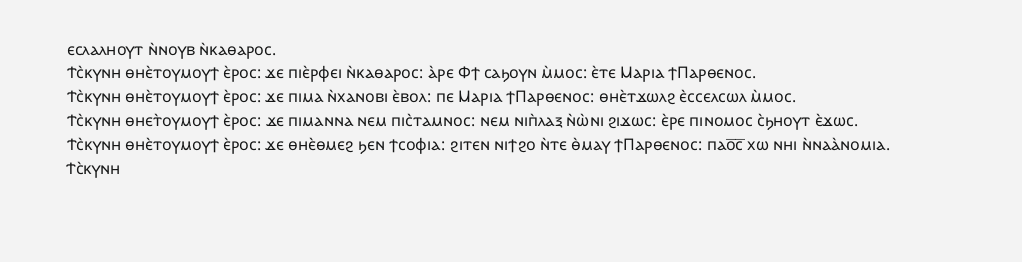ⲉⲥⲗⲁⲗⲏⲟⲩⲧ ⲛ̀ⲛⲟⲩⲃ ⲛ̀ⲕⲁⲑⲁⲣⲟⲥ.
Ϯⲥ̀ⲕⲩⲛⲏ ⲑⲏⲉ̀ⲧⲟⲩⲙⲟⲩϯ ⲉ̀ⲣⲟⲥ: ϫⲉ ⲡⲓⲉ̀ⲣⲫⲉⲓ ⲛ̀ⲕⲁⲑⲁⲣⲟⲥ: ⲁ̀ⲣⲉ Ⲫϯ ⲥⲁϧⲟⲩⲛ ⲙ̀ⲙⲟⲥ: ⲉ̀ⲧⲉ Ⲙⲁⲣⲓⲁ ϯⲠⲁⲣⲑⲉⲛⲟⲥ.
Ϯⲥ̀ⲕⲩⲛⲏ ⲑⲏⲉ̀ⲧⲟⲩⲙⲟⲩϯ ⲉ̀ⲣⲟⲥ: ϫⲉ ⲡⲓⲙⲁ ⲛ̀ⲭⲁⲛⲟⲃⲓ ⲉ̀ⲃⲟⲗ: ⲡⲉ Ⲙⲁⲣⲓⲁ ϯⲠⲁⲣⲑⲉⲛⲟⲥ: ⲑⲏⲉ̀ⲧϫⲱⲗϩ ⲉ̀ⲥⲥⲉⲗⲥⲱⲗ ⲙ̀ⲙⲟⲥ.
Ϯⲥ̀ⲕⲩⲛⲏ ⲑⲏⲉⲧ̀ⲟⲩⲙⲟⲩϯ ⲉ̀ⲣⲟⲥ: ϫⲉ ⲡⲓⲙⲁⲛⲛⲁ ⲛⲉⲙ ⲡⲓⲥ̀ⲧⲁⲙⲛⲟⲥ: ⲛⲉⲙ ⲛⲓⲡ̀ⲗⲁⲝ ⲛ̀ⲱ̀ⲛⲓ ϩⲓϫⲱⲥ: ⲉ̀ⲣⲉ ⲡⲓⲛⲟⲙⲟⲥ ⲥ̀ϧⲏⲟⲩⲧ ⲉ̀ϫⲱⲥ.
Ϯⲥ̀ⲕⲩⲛⲏ ⲑⲏⲉ̀ⲧⲟⲩⲙⲟⲩϯ ⲉ̀ⲣⲟⲥ: ϫⲉ ⲑⲏⲉ̀ⲑⲙⲉϩ ϧⲉⲛ ϯⲥⲟⲫⲓⲁ: ϩⲓⲧⲉⲛ ⲛⲓϯϩⲟ ⲛ̀ⲧⲉ ⲑ̀ⲙⲁⲩ ϯⲠⲁⲣⲑⲉⲛⲟⲥ: ⲡⲁⲟ̅ⲥ̅ ⲭⲱ ⲛⲏⲓ ⲛ̀ⲛⲁⲁ̀ⲛⲟⲙⲓⲁ.
Ϯⲥ̀ⲕⲩⲛⲏ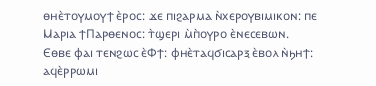ⲑⲏⲉ̀ⲧⲟⲩⲙⲟⲩϯ ⲉ̀ⲣⲟⲥ: ϫⲉ ⲡⲓϩⲁⲣⲙⲁ ⲛ̀ⲭⲉⲣⲟⲩⲃⲓⲙⲓⲕⲟⲛ: ⲡⲉ Ⲙⲁⲣⲓⲁ ϯⲠⲁⲣⲑⲉⲛⲟⲥ: ⲧ̀ϣⲉⲣⲓ ⲙ̀ⲡ̀ⲟⲩⲣⲟ ⲉ̀ⲛⲉⲥⲉⲃⲱⲛ.
Ⲉⲑⲃⲉ ⲫⲁⲓ ⲧⲉⲛϩⲱⲥ ⲉ̀Ⲫϯ: ⲫⲏⲉ̀ⲧⲁϥϭⲓⲥⲁⲣⲝ ⲉ̀ⲃⲟⲗ ⲛ̀ϧⲏϯ: ⲁϥⲉ̀ⲣⲣⲱⲙⲓ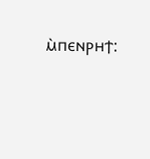ⲙ̀ⲡⲉⲛⲣⲏϯ: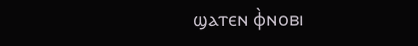ϣⲁⲧⲉⲛ ⲫ̀ⲛⲟⲃⲓ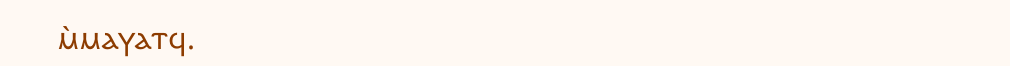ⲙ̀ⲙⲁⲩⲁⲧϥ.